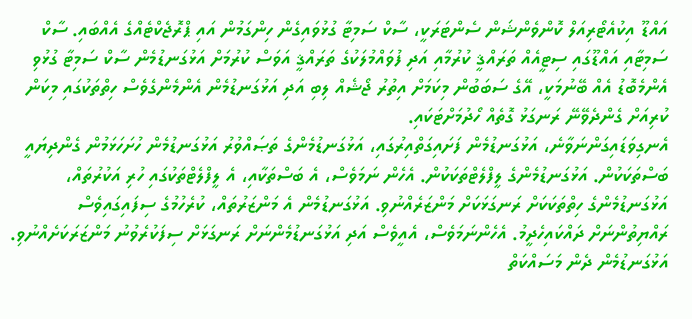އައްޑޫ އިކުއެޓޯރިއަލް ކޮންވެންޝަން ސެންޓަރަކީ، ސާކް ސަމިޓާ ގުޅުވައިގެން ހިންގަމުން އައި ޕްރޮޖެކްޓެއްގެ އެއްބައި. ސާކް ސަމިޓާއި އައްޑޫގައި ސިޓީއެއް ތަރައްޤީ ކުރުމާއި އަދި ފުވައްމުލަކުގެ ތަރައްޤީ އަވަސް ކުރުމަށް އަޅުގަނޑުމެން ސާކް ސަމިޓާ ގުޅުވި އެންމެބޮޑު އެއް ބޭނުމަކީ، އޭގެ ސަބަބުން މިކަމަށް އިތުރު ޖޯޝެއް ލިބި އަދި އަޅުގަނޑުމެން އެންމެންގެވެސް ހިތްތަކުގައި މިކަން ކުރިއަށް ގެންދެވޭނޭ ރަނގަޅު ގޮތެއް ހޯދުމަށްޓަކައި.
އެނގިވަޑައިގަންނަވާނެ، އަޅުގަނޑުމެން ފަށައިގަތްއިރުގައި، އަޅުގަނޑުމެންގެ ތަޞައްވުރު އަޅުގަނޑުމެން ހުށަހަޅަމުން ގެންދިޔައީ ބަސްތަކަކުން. އަޅުގަނޑުމެންގެ ލީފްލެޓްތަކަކުން. އެހެން ނަމަވެސް، އެ ބަސްތަކާއި، އެ ލީފްލެޓްތަކުގައި ހުރި އަކުރުތައް، އަޅުގަނޑުމެންގެ ހިތްތަކަކަށް ރަނގަޅަކަށް މަންޒަރެއްނުވި. އަޅުގަނޑުމެން އެ މަންޒަރުތައް، ކުރެހުމުގެ ސިފައިގައިވެސް ރައްޔިތުންނަށް ދައްކައިހެދީމު. އެހެންނަމަވެސް، އެއީވެސް އަދި އަޅުގަނޑުމެންނަށް ރަނގަޅަށް ސިފަކުރެވުނު މަންޒަރަކަށެއްނުވި. އަޅުގަނޑުމެން ދެން މަސައްކަތް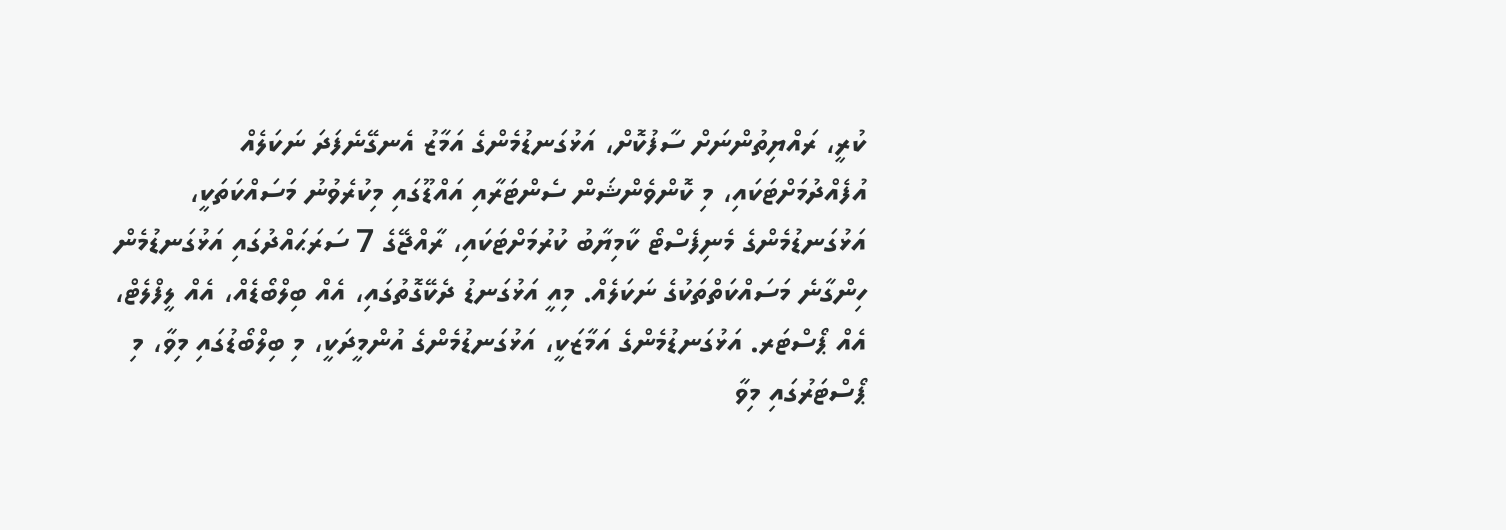ކުރީ، ރައްޔިތުންނަށް ސާފުކޮށް، އަޅުގަނޑުމެންގެ އަމާޒު އެނގޭނެފަދަ ނަކަލެއް އުފެއްދުމަށްޓަކައި، މި ކޮންވެންޝަން ސެންޓަރާއި އައްޑޫގައި މިކުރެވުނު މަސައްކަތަކީ، އަޅުގަނޑުމެންގެ މެނިފެސްޓޯ ކާމިޔާބު ކުރުމަށްޓަކައި، ރާއްޖޭގެ 7 ސަރަޙައްދުގައި އަޅުގަނޑުމެން ހިންގާނެ މަސައްކަތްތަކުގެ ނަކަލެއް. މިއީ އަޅުގަނޑު ދެކޭގޮތުގައި، އެއް ބިލްބޯޑެއް، އެއް ލީފްލެޓް، އެއް ޕޯސްޓަރ. އަޅުގަނޑުމެންގެ އަމާޒަކީ، އަޅުގަނޑުމެންގެ އުންމީދަކީ، މި ބިލްބޯޑުގައި މިވާ، މި ޕޯސްޓަރުގައި މިވާ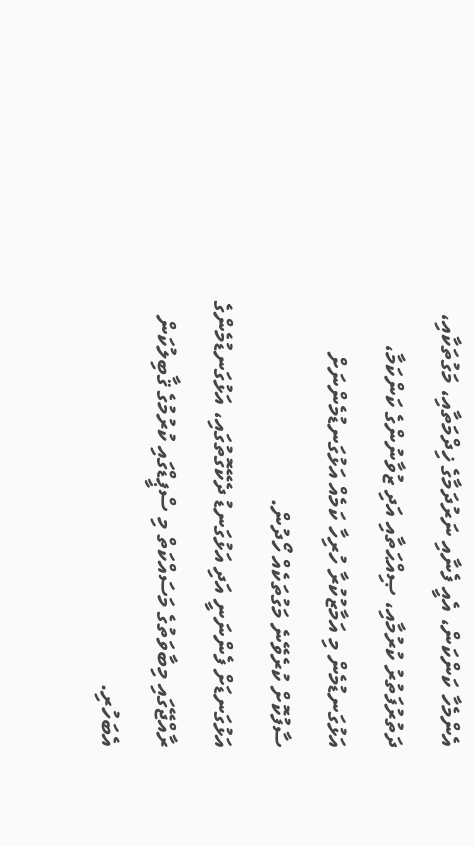އެންމެހާ ކަންކަން، އެއީ ފެނާއި ނަރުދަމާގެ ޚިދްމަތާއި، މަގުތަކާއި، ދަތުރުފަތުރު ކުރުމާއި، ޞިއްޙަތާއި އަދި ޒުވާނުންގެ ކަންކަމާ، އަޅުގަނޑުމެން މި އަމާޒުކުރާ ހުރިހާ ކަމެއް އަޅުގަނޑުމެންނަށް ސާފުކޮށް ކުރެވޭނެ މަގުތަކެއް ހޯދުން.
އަޅުގަނޑަށް ފެންނަނީ އަދި އަޅުގަނޑު ދެކޭގޮތުގައި، އަޅުގަނޑުމެންގެ ރާއްޖޭގައި މިބާވަތުގެ މަސައްކަތް މި ސްޕީޑްގައި ކުރުމުގެ ޤާބިލުކަން އެބަހުރި.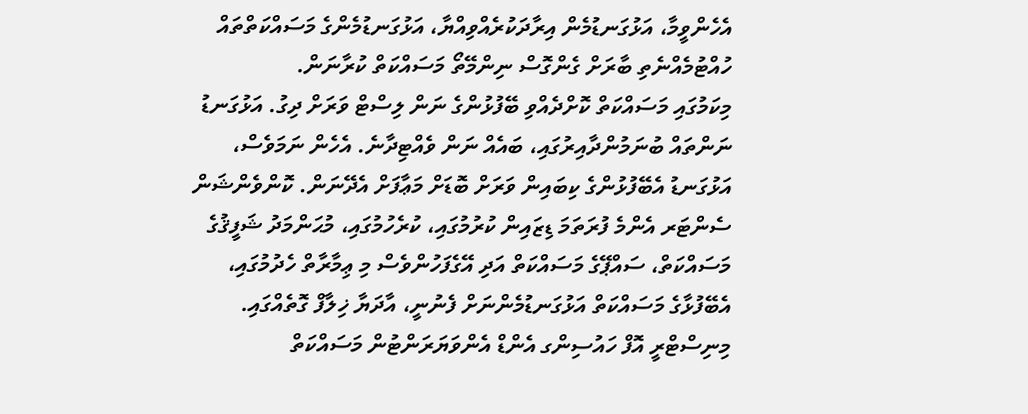އެހެންވީމާ، އަޅުގަނޑުމެން އިރާދަކުރެއްވިއްޔާ، އަޅުގަނޑުމެންގެ މަސައްކަތްތައް ހުއްޓުމެއްނެތި ބާރަށް ގެންގޮސް ނިންމޭތޯ މަސައްކަތް ކުރާނަން.
މިކަމުގައި މަސައްކަތް ކޮށްދެއްވި ބޭފުޅުންގެ ނަން ލިސްޓް ވަރަށް ދިގު. އަޅުގަނޑު ނަންތައް ބުނަމުންދާއިރުގައި، ބައެއް ނަން ވެއްޓިދާނެ. އެހެން ނަމަވެސް، އަޅުގަނޑު އެބޭފުޅުންގެ ކިބައިން ވަރަށް ބޮޑަށް މަޢާފަށް އެދޭނަން. ކޮންވެންޝަން ސެންޓަރ އެންމެ ފުރަތަމަ ޑިޒައިން ކުރުމުގައި، ކުރެހުމުގައި، މުޙަންމަދު ޝަފީޤުގެ މަސައްކަތް، ސައްޕޭގެ މަސައްކަތް އަދި އޭގެފަހުންވެސް މި ޢިމާރާތް ހެދުމުގައި، އެބޭފުޅާގެ މަސައްކަތް އަޅުގަނޑުމެންނަށް ފެނުނީ، އާދަޔާ ޚިލާފް ގޮތެއްގައި. މިނިސްޓްރީ އޮފް ހައުސިންގ އެންޑް އެންވަޔަރަންޓުން މަސައްކަތް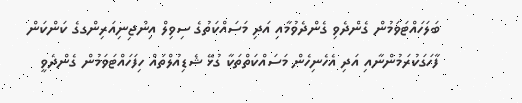ބަލަހައްޓަވަމުން ގެންދެވި ގެންދެވުމާއި އަދި މަސައްކަތުގެ ސިވިލް އިންޖިނިއަރިންގގެ ކަންކަން ފާހަގަކުރަމުންނާއި އަދި އެހެނިހެން މަސައްކަތްތަކާ ގުޅޭ ޝެޑިއުލްތައް ހިފަހައްޓަވަމުން ގެންދެވީ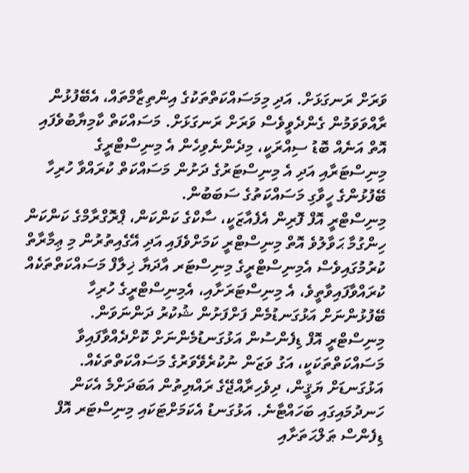ވަރަށް ރަނގަޅަށް. އަދި މިމަސައްކަތްތަކުގެ އިންތިޒާމްތައް، އެބޭފުޅުން ރާއްވަވަމުން ގެންދެވީވެސް ވަރަށް ރަނގަޅަށް. މަސައްކަތް ކާމިޔާބުވެފައި އޮތް އަނެއް ބޮޑު ސިއްރަކީ، މިދެންނެވިހެން އެ މިނިސްޓްރީގެ މިނިސްޓަރާއި އަދި އެ މިނިސްޓަރުގެ ދަށުން މަސައްކަތް ކުރައްވާ ހުރިހާ ބޭފުޅުންގެ ހީވާގި މަސައްކަތުގެ ސަބަބުން.
މިނިސްޓްރީ އޮފް ފޮރިން އެފެއާޒަކީ، ސާކްގެ ކަންކަން، ޕްރޮގްރާމްގެ ކަންކަން ހިންގުމާ ޙަވާލުވެ އޮތް މިނިސްޓްރީ ކަމަށްވެފައި އަދި އޭގެއިތުރުން މި ޢިމާރާތް ކުރުމުގައިވެސް އެމިނިސްޓްރީގެ މިނިސްޓަރ އާދަޔާ ޚިލާފް މަސައްކަތްތަކެއް ކުރައްވާފައިވާތީވެ، އެ މިނިސްޓަރަށާއި، އެމިނިސްޓްރީގެ ހުރިހާ ބޭފުޅުންނަށް އަޅުގަނޑުމެން ފަށްފަށުން ޝުކުރު ދަންނަވަން.
މިނިސްޓްރީ އޮފް ޑިފެންސުން އަޅުގަނޑުމެންނަށް ކޮށްދެއްވާފައިވާ މަސައްކަތްތަކަކީ، އަގު ވަޒަން ނުކުރެވޭވަރުގެ މަސައްކަތްތަކެއް. އަޅުގަނޑަށް ޔަޤީން، ދިވެހިރާއްޖޭގެ ރައްޔިތުން އަބަދަށްމެ އެކަން ހަނދުމައިގައި ބަހައްޓާނެ. އަޅުގަނޑު އެކަމަށްޓަކައި މިނިސްޓަރ އޮފް ޑިފެންސް ޠަލްޙަތަށާއި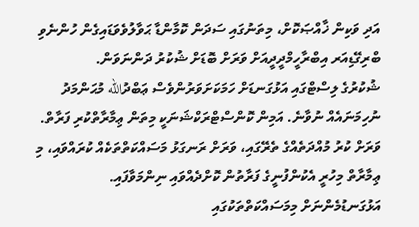އަދި ވަކިން ޚާއްޞަކޮށް، މިތަނުގައި ސަދަން ކޮމާންޑާ ޙަވާލުވެވަޑައިގެން ހުންނެވި ބްރިގޭޑިއަރ އިބްރާހީމްދީދީއަށް ވަރަށް ބޮޑަށް ޝުކުރު ދަންނަވަން.
ޝުކުރުގެ ލިސްޓްގައި އަޅުގަނޑަށް ހަމަކަށަވަރުންވެސް ޢަބްދުالله މުޙަންމަދު ނުހިމަނައެއް ނުވާނެ. އަމިން ކޮންސްޓްރަކްޝަނަކީ މިތަން ޢިމާރާތްކުރި ފަރާތް. ވަރަށް ކުރު މުއްދަތެއްގެ ތެރޭގައި، ވަރަށް ރަނގަޅު މަސައްކަތްތަކެއް ކުރައްވައި، މި ޢިމާރާތް މިހުރީ އެކުންފުނީގެ ފަރާތުން ކޮށްދެއްވައި ނިންމަވާފައި.
އަޅުގަނޑުމެންނަށް މިމަސައްކަތްތަކުގައި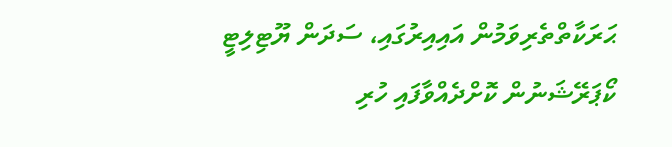ޙަރަކާތްތެރިވަމުން އައިއިރުގައި، ސަދަން ޔޫޓިލިޓީ ކޯޕަރޭޝަނުން ކޮށްދެއްވާފައި ހުރި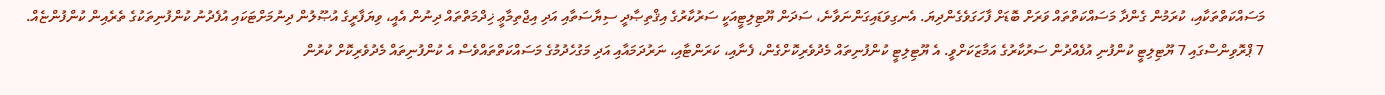މަސައްކަތްތަކާއި، ކުރަމުން ގެންދާ މަސައްކަތްތައް ވަރަށް ބޮޑަށް ފާހަގަވެގެންދިޔަ. އެނގިވަޑައިގަންނަވާނެ، ސަދަން ޔޫޓިލިޓީއަކީ ސަރުކާރުގެ އިޤްތިޞާދީ ސިޔާސަތާއި އަދި އިޖްތިމާޢީ ޚިދްމަތްތައް ދިނުން އެއީ، ވިޔަފާރީގެ އުޞޫލުން ދިނުމަށްޓަކައި އުފެދުނު ކުންފުނިތަކުގެ ތެރެއިން ކުންފުންޏެއް. 7 ޕްރޮވިންސްގައި 7 ޔޫޓިލިޓީ ކުންފުނި އުފެއްދުން ސަރުކާރުގެ އަމާޒަކަށްވީ. އެ ޔޫޓިލިޓީ ކުންފުނިތައް މެދުވެރިކޮށްގެން، ފެނާއި، ކަރަންޓާއި، ނަރުދަމައާއި އަދި މަގުހެދުމުގެ މަސައްކަތްތައްވެސް އެ ކުންފުނިތައް މެދުވެރިކޮށް ކުރުން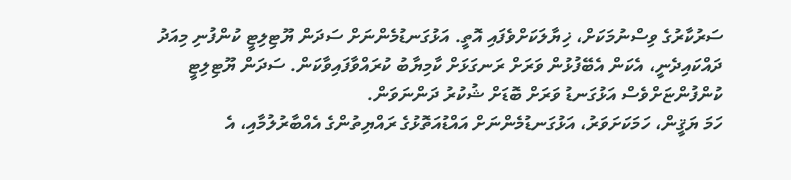ސަރުކާރުގެ ވިސްނުމަކަށް، ޚިޔާލަކަށްވެފައި އޮތީ. އަޅުގަނޑުމެންނަށް ސަދަން ޔޫޓިލިޓީ ކުންފުނި މިއަދު ދައްކައިދެނީ، އެކަން އެބޭފުޅުން ވަރަށް ރަނގަޅަށް ކާމިޔާބު ކުރައްވާފައިވާކަން. ސަދަން ޔޫޓިލިޓީ ކުންފުންޏަށްވެސް އަޅުގަނޑު ވަރަށް ބޮޑަށް ޝުކުރު ދަންނަވަން.
ހަމަ ޔަޤީން، ހަމަކަށަވަރު، އަޅުގަނޑުމެންނަށް އައްޑުއަތޮޅުގެ ރައްޔިތުންގެ އެއްބާރުލުމާއި، އެ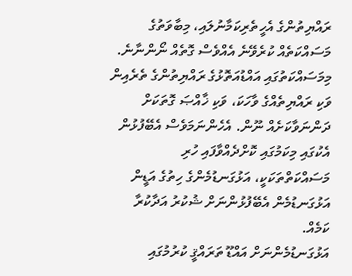ރައްޔިތުންގެ އެހީތެރިކަމާނުލައި، މިބާވަތުގެ މަސައްކަތެއް ކުރެވޭނެ އެއްވެސް ގޮތެއް ނޯންނާނެ. މިމަސައްކަތުގައި އައްޑުއަތޮޅުގެ ރައްޔިތުންގެ ތެރެއިން ވަކި ރައްޔިތެއްގެ ވާހަކަ، ވަކި ޚާއްޞަ ގޮތަކަށް ދަންނަވާކަށެއް ނޫން. އެހެންނަމަވެސް އެބޭފުޅުން އެކުގައި މިކަމުގައި ކޮށްދެއްވާފައި ހުރި މަސައްކަތްތަކަކީ، އަޅުގަނޑުމެންގެ ހިތުގެ އަޑީން އަޅުގަނޑުމެން އެބޭފުޅުންނަށް ޝުކުރު އަދާކުރާ ކަމެއް.
އަޅުގަނޑުމެންނަށް އައްޑޫ ތަރައްޤީ ކުރުމުގައި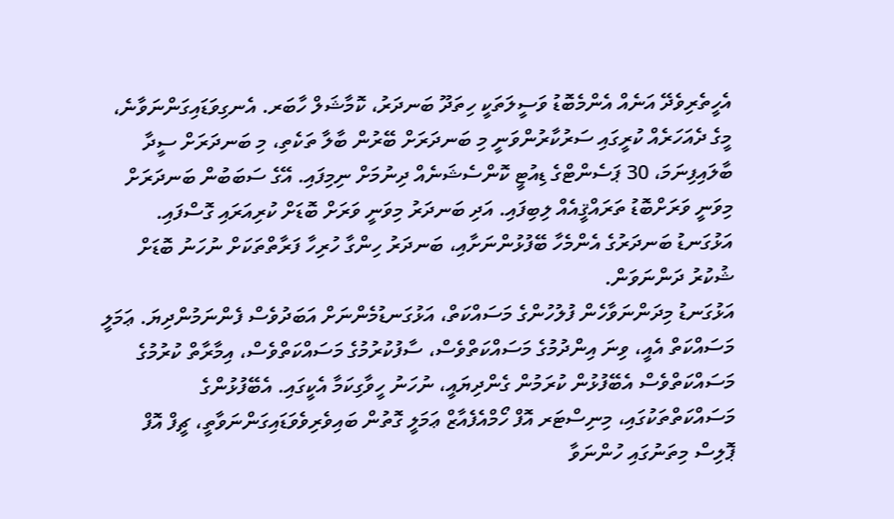އެހީތެރިވެދޭ އަނެއް އެންމެބޮޑު ވަސީލަތަކީ ހިތަދޫ ބަނދަރު، ކޮމާޝަލް ހާބަރ. އެނގިވަޑައިގަންނަވާނެ، މީގެ ދެއަހަރެއް ކުރީގައި ސަރުކާރުންވަނީ މި ބަނދަރަށް ބޭރުން ބާލާ ތަކެތި، މި ބަނދަރަށް ސީދާ ބާލައިފިނަމަ، 30 ޕަސެންޓްގެ ޑިއުޓީ ކޮންސެޝަނެއް ދިނުމަށް ނިމިފައި. އޭގެ ސަބަބުން ބަނދަރަށް މިވަނީ ވަރަށްބޮޑު ތަރައްޤީއެއް ލިބިފައި. އަދި ބަނދަރު މިވަނީ ވަރަށް ބޮޑަށް ކުރިއަރައި ގޮސްފައި. އަޅުގަނޑު ބަނދަރުގެ އެންމެހާ ބޭފުޅުންނަށާއި، ބަނދަރު ހިންގާ ހުރިހާ ފަރާތްތަކަށް ނުހަނު ބޮޑަށް ޝުކުރު ދަންނަވަން.
އަޅުގަނޑު މިދަންނަވާހެން ފުލުހުންގެ މަސައްކަތް، އަޅުގަނޑުމެންނަށް އަބަދުވެސް ފެންނަމުންދިޔަ. ޢަމަލީ މަސައްކަތް އެއީ، ވިނަ އިންދުމުގެ މަސައްކަތްވެސް، ސާފުކުރުމުގެ މަސައްކަތްވެސް، އިމާރާތް ކުރުމުގެ މަސައްކަތްވެސް އެބޭފުޅުން ކުރަމުން ގެންދިޔައީ، ނުހަނު ހީވާގިކަމާ އެކީގައި. އެބޭފުޅުންގެ މަސައްކަތްތަކުގައި، މިނިސްޓަރ އޮފް ހޯމްއެފެއާޒް ޢަމަލީ ގޮތުން ބައިވެރިވެވަޑައިގަންނަވާތީ، ޗީފް އޮފް ޕޮލިސް މިތަނުގައި ހުންނަވާ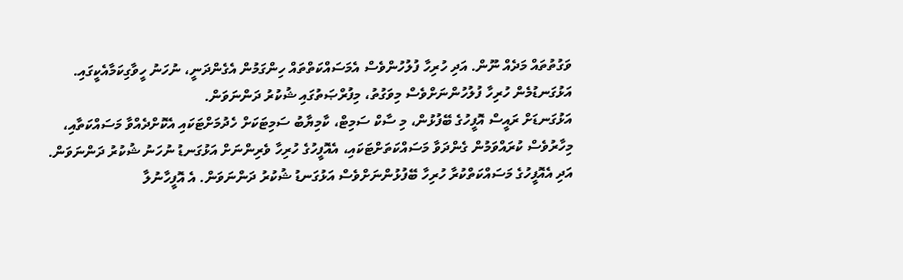ވަގުތުތައް މަދެއް ނޫން. އަދި ހުރިހާ ފުލުހުންވެސް އެމަސައްކަތްތައް ހިންގަމުން އެގެންދަނީ، ނުހަނު ހީވާގިކަމާއެކީގައި. އަޅުގަނޑުމެން ހުރިހާ ފުލުހުންނަށްވެސް މިވަގުތު، މިފުރްޞަތުގައި ޝުކުރު ދަންނަވަން.
އަޅުގަނޑަށް ރައީސް އޮފީހުގެ ބޭފުޅުން، މި ސާކް ސަމިޓް، ކާމިޔާބު ސަމިޓަކަށް ހެދުމަށްޓަކައި އެކޮށްދެއްވާ މަސައްކަތާއި، މިހާރުވެސް ކުރައްވަމުން ގެންދަވާ މަސައްކަތަށްޓަކައި، އެއޮފީހުގެ ހުރިހާ ވެރިންނަށް އަޅުގަނޑު ނުހަނު ޝުކުރު ދަންނަވަން. އަދި އެއޮފީހުގެ މަސައްކަތްކުރާ ހުރިހާ ބޭފުޅުންނަށްވެސް އަޅުގަނޑު ޝުކުރު ދަންނަވަން. އެ އޮފީހާނުލާ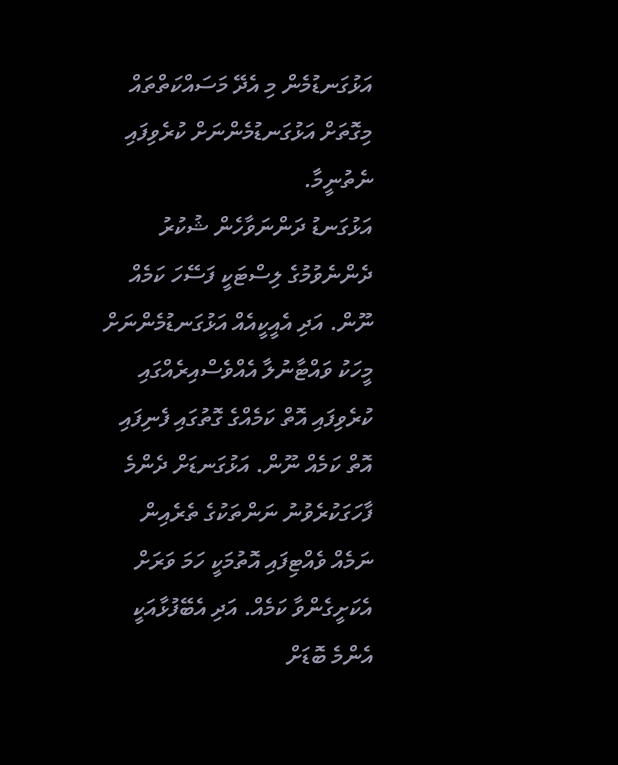އަޅުގަނޑުމެން މި އެދޭ މަސައްކަތްތައް މިގޮތަށް އަޅުގަނޑުމެންނަށް ކުރެވިފައި ނެތުނީމާ.
އަޅުގަނޑު ދަންނަވާހެން ޝުކުރު ދެންނެވުމުގެ ލިސްޓަކީ ފަސޭހަ ކަމެއް ނޫން. އަދި އެއީކީއެއް އަޅުގަނޑުމެންނަށް މީހަކު ވައްޓާނުލާ އެއްވެސްއިރެއްގައި ކުރެވިފައި އޮތް ކަމެއްގެ ގޮތުގައި ފެނިފައި އޮތް ކަމެއް ނޫން. އަޅުގަނޑަށް ދެންމެ ފާހަގަކުރެވުނު ނަންތަކުގެ ތެރެއިން ނަމެއް ވެއްޓިފައި އޮތުމަކީ ހަމަ ވަރަށް އެކަށީގެންވާ ކަމެއް. އަދި އެބޭފުޅާއަކީ އެންމެ ބޮޑަށް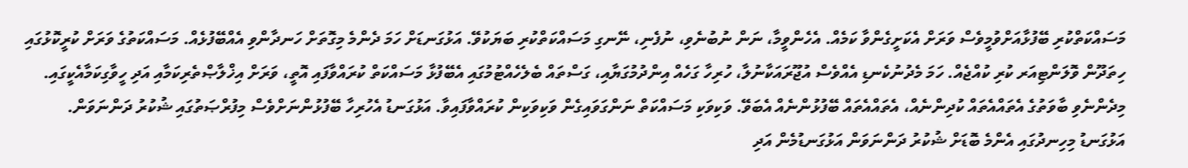މަސައްކަތްކުރި ބޭފުޅާއަށްވުމީވެސް ވަރަށް އެކަށީގެންވާ ކަމެއް. އެހެންވީމާ، ނަން ނުބުނެވި، ނުފެނި، ނޭނގި މަސައްކަތްކުރި ބަޔަކުވޭ. އަޅުގަނޑަށް ހަމަ ދެންމެ މިގޮތަށް ހަނދާންވި އެއްބޭފުޅެއް. މަސައްކަތުގެ ވަރަށް ކުރީކޮޅުގައި ހިތަދޫން ވޮލަންޓިއަރ ކުރި ކުއްޖެއް. ހަމަ މެދުނުކެނޑި އެއްވެސް އުޖޫރައަކާނުލާ، ހުރިހާ ގަހެއް އިންދުމުގަޔާއި، ގަސްތައް ބެލެހެއްޓުމުގައި އެބޭފުޅާ މަސައްކަތް ކުރައްވާފައި އޮތީ، ވަރަށް އިޚްލާޞްތެރިކަމާއި އަދި ހީވާގިކަމާއެކީގައި. މިދެންނެވި ބާވަތުގެ އެތައްއެތައް ކުދިންނެއް، އެތައްއެތައް ބޭފުޅުންނެއް އެބަވޭ. ވަކިވަކި މަސައްކަތް ނަންގަވައިގެން ވަކިވަކިން ކުރައްވާފައިވާ. އަޅުގަނޑު އެހުރިހާ ބޭފުޅުންނަށްވެސް މިފުރްޞަތުގައި ޝުކުރު ދަންނަވަން.
އަޅުގަނޑު މިހިނދުގައި އެންމެ ބޮޑަށް ޝުކުރު ދަންނަވަން އަޅުގަނޑުމެން އަދި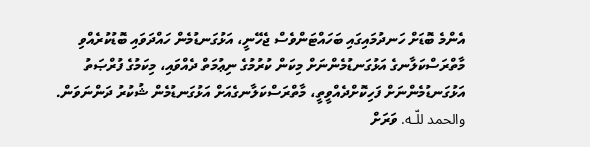އެންމެ ބޮޑަށް ހަނދުމައިގައި ބަހައްޓަންވެސް ޖެހޭނީ، އަޅުގަނޑުމެން ހައްދަވައި ބޮޑުކުރެއްވި މާތްރަސްކަލާނގެ އަޅުގަނޑުމެންނަށް މިކަން ކުރުމުގެ ނިޢުމަތް ދެއްވައި، މިކަމުގެ ފުރްޞަތު އަޅުގަނޑުމެންނަށް ފަހިކޮށްދެއްވީތީ، މާތްރަސްކަލާނގެއަށް އަޅުގަނޑުމެން ޝުކުރު ދަންނަވަން.
والحمد للّـه. ވަރަށް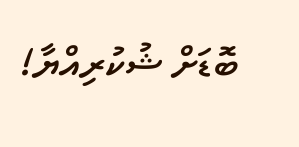ބޮޑަށް ޝުކުރިއްޔާ!